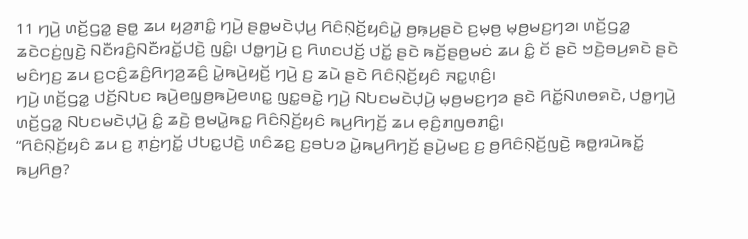11 ꤚꤣꤧ꤬ ꤛꤢꤩ꤬ꤞꤤ꤭ ꤔꤥ꤭ ꤘꤣ ꤟꤤ꤬ꤊꤢꤨ꤭ ꤚꤣꤧ꤬ ꤔꤥ꤭ꤗꤢꤧꤓ꤫ꤣ꤬ ꤖꤢꤨꤡ꤫ꤢꤩ꤬ꤟꤢꤨꤣꤧ꤭ ꤥ꤬ꤒ꤫ꤣ꤬ꤔꤢꤧ ꤢ꤬ꤗ꤫ꤥ꤬ ꤗ꤫ꤥ꤬ꤗꤢ꤬ꤚꤤ꤯ ꤛꤢꤩ꤬ꤞꤤ꤭ ꤘꤢꤧꤍꤢꤦ꤬ꤜꤢꤧ꤬ ꤡꤢꤪꤙꤢꤨ꤬ꤡꤢꤪꤙꤢꤩ꤭ꤓꤢꤧ꤬ ꤜꤢꤨ꤭꤯ ꤓꤥ꤭ꤚꤣꤧ꤬ ꤢ꤬ ꤖꤛꤢꤓꤢꤩ꤬ ꤓꤢꤩ꤭ ꤔꤢꤧ ꤒꤢꤩ꤬ꤔꤥ꤬ꤗꤢꤦ ꤘꤣ ꤢꤨ꤭ ꤢꤩ ꤔꤢꤧ ꤠꤢꤧ꤬ꤋꤣ꤬ꤎꤢꤧ ꤔꤢꤧ ꤗꤢꤨꤚꤢ꤬ ꤘꤣ ꤢ꤬ꤍꤢꤨ꤬ꤘꤢꤨ꤬ꤖꤚꤤ꤬ꤘꤢꤨ꤬ ꤣꤧ꤭ꤒꤣꤧ꤬ꤟꤢꤩ꤬ ꤚꤣꤧ꤬ ꤢ꤬ ꤘꤣꤧ ꤔꤢꤧ ꤖꤢꤨꤡ꤫ꤢꤩ꤬ꤟꤢꤨ ꤏꤢ꤭ꤛ꤫ꤢꤨ꤬꤯
ꤚꤣꤧ꤬ ꤛꤢꤩ꤬ꤞꤤ꤭ ꤓꤢꤩ꤬ꤡꤝꤢ ꤒꤣꤧ꤬ꤕꤜ꤫ꤥ꤬ꤒꤣꤧ꤬ꤕꤛꤢ꤭ ꤜꤢ꤭ꤋꤢꤧ꤭ ꤚꤣꤧ꤬ ꤡꤝꤢꤗꤢꤧꤓ꤫ꤣꤧ꤬ ꤗ꤫ꤥ꤬ꤗꤢ꤬ꤚꤤ ꤔꤢꤧ ꤖꤢꤩ꤭ꤡꤛꤥꤎꤢꤧ, ꤓꤥ꤭ꤚꤣꤧ꤬ ꤛꤢꤩ꤬ꤞꤤ꤭ ꤡꤝꤢꤗꤢꤧꤓ꤫ꤣꤧ꤬ ꤢꤨ꤭ ꤘꤢꤧ꤬ ꤥ꤬ꤗꤣꤧ꤭ꤒꤢ꤭ ꤖꤢꤨꤡ꤫ꤢꤩ꤬ꤟꤢꤨ ꤒꤣ꤬ꤖꤚꤢꤩ꤬ ꤘꤣ ꤕ꤫ꤢꤨ꤬ꤊꤜꤥꤊꤢꤨ꤭꤯
“ꤖꤢꤨꤡ꤫ꤢꤩ꤬ꤟꤢꤨ ꤘꤣ ꤢ꤬ ꤊ꤫ꤢꤦ꤬ꤚꤢꤩ꤭ ꤓꤝꤢ꤭ꤓꤢꤧ꤬ ꤛꤢꤨꤘꤢ꤬ ꤢ꤬ꤋꤝꤤ ꤣꤧ꤭ꤒꤣ꤬ꤖꤚꤢꤩ꤬ ꤔꤣꤧ꤬ꤗꤢ꤬ ꤢ꤬ ꤥ꤬ꤖꤢꤨꤡ꤫ꤢꤩ꤬ꤜꤢꤧ꤬ ꤒꤥ꤭ꤙꤣꤧꤒꤢꤩ꤭ ꤒꤣ꤬ꤖꤥ꤬?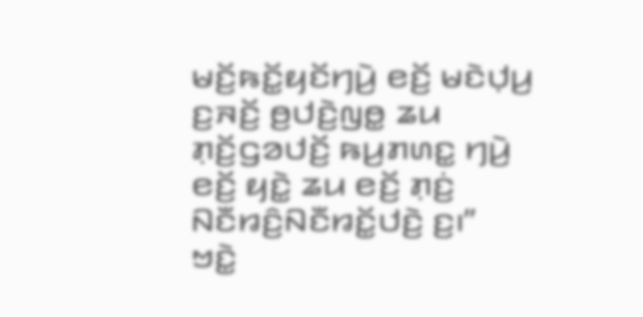ꤗꤢꤩ꤬ꤒꤢꤩ꤭ꤟꤢꤩꤚꤣꤧ꤬ ꤕꤢꤩ꤬ ꤗꤢꤧꤓ꤫ꤣ꤬ ꤢ꤬ꤏꤢꤩ꤬ ꤥ꤬ꤓꤢꤧ꤬ꤜꤥ꤭ ꤘꤣ ꤊ꤫ꤢꤩ꤬ꤞꤤꤓꤢꤩ꤬ ꤒꤣ꤬ꤊꤛꤢ꤭ ꤚꤣꤧ꤬ ꤕꤢꤩ꤬ ꤟꤢꤧ꤭ ꤘꤣ ꤕꤢꤩ꤬ ꤊ꤫ꤢꤦ꤬ ꤡꤢꤪꤙꤢꤨ꤬ꤡꤢꤪꤙꤢꤩ꤭ꤓꤢꤧ꤬ ꤢ꤬꤯”
ꤠꤢꤧ꤭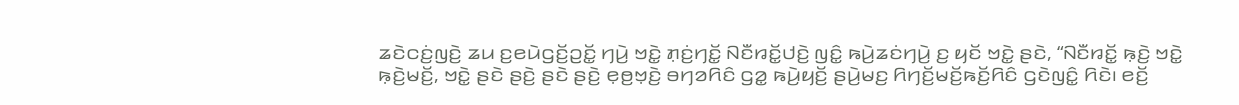ꤘꤢꤧꤍꤢꤦ꤬ꤜꤢꤧ꤬ ꤘꤣ ꤢ꤬ꤕꤣꤧꤞꤢꤩ꤬ꤑꤢꤩ꤭ ꤚꤣꤧ꤬ ꤠꤢꤧ꤭ ꤊ꤫ꤢꤦ꤬ꤚꤢꤩ꤭ ꤡꤢꤪꤙꤢꤩ꤭ꤓꤢꤧ꤬ ꤜꤢꤨ꤭ ꤒꤣꤧ꤬ꤘꤢꤦꤚꤣꤧ꤬ ꤢ꤬ ꤟꤢꤩ ꤠꤢꤧ꤭ ꤔꤢꤧ, “ꤡꤢꤪꤙꤢꤩ꤭ ꤒ꤫ꤢꤧ꤬ ꤠꤢꤧ꤭ ꤒ꤫ꤢꤧ꤬ꤗꤢꤩ꤬, ꤠꤢꤧ꤭ ꤔꤢꤧ ꤔꤢꤧ꤬ ꤔꤢꤧ ꤔꤢꤧ꤬ ꤕ꤫ꤥ꤬ꤠ꤫ꤢꤧ꤬ ꤋꤚꤤꤖꤢꤨ ꤞꤤ꤭ ꤒꤣꤧ꤬ꤟꤢꤩ꤬ ꤔꤣꤧ꤬ꤗꤢ꤬ ꤖꤚꤢꤩ꤬ꤗꤢꤩ꤬ꤒꤢꤩ꤬ꤖꤢꤨ ꤞꤢꤧꤜꤢꤨ꤭ ꤖꤢꤧ꤯ ꤕꤢꤩ꤬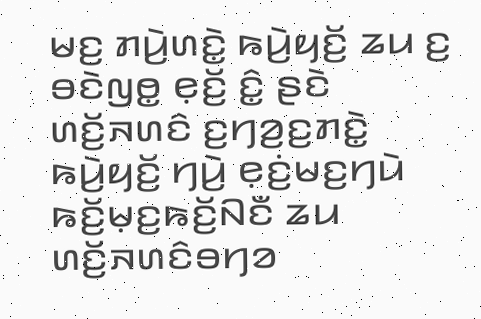ꤗꤢ꤬ ꤊꤣꤧ꤬ꤛꤢꤧ꤭ ꤒꤣꤧ꤬ꤟꤢꤩ꤬ ꤘꤣ ꤢ꤬ ꤋꤢꤧꤜꤥ꤭ ꤕ꤫ꤢꤩ꤬ ꤢꤨ꤭ ꤔꤢꤧ ꤛꤢꤩ꤬ꤏꤛꤢꤨ ꤢ꤬ꤚꤤ꤬ꤢ꤬ꤊꤢꤧ꤭ ꤒꤣꤧ꤬ꤟꤢꤩ꤬ ꤚꤣꤧ꤬ ꤕ꤫ꤢꤦ꤬ꤗꤢ꤬ꤚꤣꤧ ꤒꤢꤩ꤬ꤗ꤫ꤢ꤬ꤒꤢꤩ꤬ꤡꤢꤪ ꤘꤣ ꤛꤢꤩ꤬ꤏꤛꤢꤨꤋꤚꤤ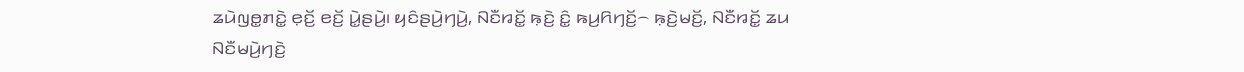ꤘꤣꤧꤜꤥ꤭ꤊꤢꤧ꤭ ꤕ꤫ꤢꤩ꤬ ꤕꤢꤩ꤬ ꤣꤧ꤭ꤔꤣꤧ꤬꤯ ꤟꤢꤨꤔꤣꤧ꤬ꤚꤣꤧ꤬, ꤡꤢꤪꤙꤢꤩ꤭ ꤒ꤫ꤢꤧ꤬ ꤢꤨ꤭ ꤒꤣ꤬ꤖꤚꤢꤩ꤬꤮ ꤒ꤫ꤢꤧ꤬ꤗꤢꤩ꤬, ꤡꤢꤪꤙꤢꤩ꤭ ꤘꤣ ꤡꤢꤪꤗꤣꤧ꤬ꤚꤢꤧ꤬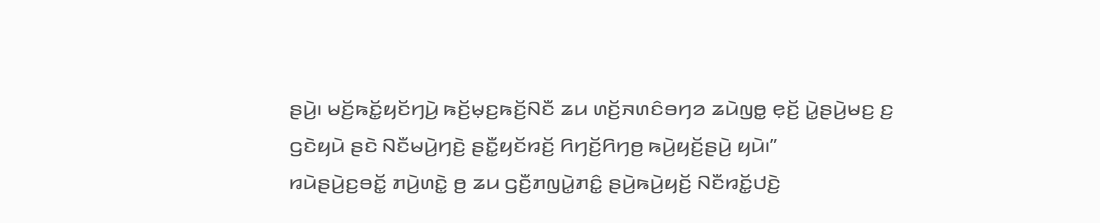ꤔꤣꤧ꤬꤯ ꤗꤢꤩ꤬ꤒꤢꤩ꤭ꤟꤢꤩꤚꤣꤧ꤬ ꤒꤢꤩ꤬ꤗ꤫ꤢ꤬ꤒꤢꤩ꤬ꤡꤢꤪ ꤘꤣ ꤛꤢꤩ꤬ꤏꤛꤢꤨꤋꤚꤤ ꤘꤣꤧꤜꤥ꤭ ꤕ꤫ꤢꤩ꤬ ꤣꤧ꤭ꤔꤣꤧ꤬ꤗꤢ꤬ ꤢ꤬ ꤞꤢꤧꤟꤣꤧ ꤔꤢꤧ ꤡꤢꤪꤗꤣꤧ꤬ꤚꤢꤧ꤬ ꤔꤢꤪ꤭ꤟꤢꤩꤙꤢꤩ꤬ ꤖꤚꤢꤩ꤬ꤖꤚꤥ꤬ ꤒꤣꤧ꤬ꤟꤢꤩ꤬ꤔꤣꤧ꤬ ꤟꤣꤧ꤯”
ꤙꤣꤧꤔꤣꤧ꤬ꤢ꤬ꤋꤢꤩ꤭ ꤊꤣꤧ꤬ꤛꤢꤧ꤭ ꤥ꤬ ꤘꤣ ꤞꤢꤪ꤬ꤊꤜꤣꤧ꤭ꤊꤢꤨ꤭ ꤔꤣꤧ꤬ꤒꤣꤧ꤬ꤟꤢꤩ꤬ ꤡꤢꤪꤙꤢꤩ꤭ꤓꤢꤧ꤬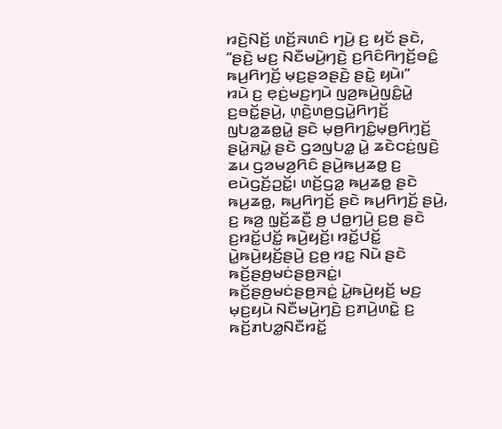ꤙꤢꤧ꤬ꤡꤢꤩ꤬ ꤛꤢꤩ꤬ꤏꤛꤢꤨ ꤚꤣꤧ꤬ ꤢ꤬ ꤟꤢꤩ ꤔꤢꤧ, “ꤔꤢꤧ꤬ ꤗꤢ꤬ ꤡꤢꤪꤗꤣꤧ꤬ꤚꤢꤧ꤬ ꤢ꤬ꤖꤢꤨꤖꤚꤢꤩ꤬ꤋꤢꤨ꤭ ꤒꤣ꤬ꤖꤚꤢꤩ꤬ ꤗ꤫ꤢ꤬ꤔꤤꤔꤢꤧ꤬ ꤔꤢꤧ꤭ ꤟꤣꤧ꤯”
ꤙꤣꤧ ꤢ꤬ ꤕ꤫ꤢꤦ꤬ꤗꤢ꤬ꤚꤣꤧ ꤜꤤ꤬ꤒꤣꤧ꤬ꤜꤢꤨ꤭ꤣꤧ꤭ ꤢ꤬ꤋꤢꤩ꤭ꤔꤣꤧ꤬, ꤛ꤫ꤢꤧ꤬ꤛꤥ꤬ꤞꤣꤧ꤭ꤖꤚꤢꤩ꤬ ꤜꤝꤤ꤭ꤘꤥ꤭ꤣꤧ꤭ ꤔꤢꤧ ꤗ꤫ꤥ꤬ꤖꤚꤢꤨ꤭ꤗ꤫ꤥ꤬ꤖꤚ꤫ꤢꤩ꤬ ꤔꤣꤧ꤭ꤏꤣꤧ꤭ ꤔꤢꤧ ꤞꤤꤜꤝꤤ꤭ ꤣꤧ꤭ ꤘꤢꤧꤍꤢꤦ꤬ꤜꤢꤧ꤬ ꤘꤣ ꤞꤤꤗꤤ꤬ꤖꤢꤨ ꤔꤣꤧ꤬ꤒꤣ꤬ꤘꤥ꤭ ꤢ꤬ ꤕꤣꤧꤞꤢꤩ꤬ꤑꤢꤩ꤭꤯ ꤛꤢꤩ꤬ꤞꤤ꤭ ꤒꤣ꤬ꤘꤥ꤭ ꤔꤢꤧ ꤒꤣ꤬ꤘꤥ꤭, ꤒꤣ꤬ꤖꤚꤢꤩ꤬ ꤔꤢꤧ ꤒꤣ꤬ꤖꤚꤢꤩ꤬ ꤔꤣꤧ꤬, ꤢ꤬ ꤒꤤ꤬ ꤜ꤫ꤢꤩ꤬ꤘꤢꤪ꤬ ꤥ꤬ ꤓꤥ꤭ꤚꤣꤧ꤬ ꤢ꤬ꤥ꤬ ꤔꤢꤧ ꤢ꤬ꤙꤢꤩ꤭ꤓꤢꤩ꤭ ꤒꤣꤧ꤬ꤟꤢꤩ꤬꤯ ꤙꤢꤩ꤭ꤓꤢꤩ꤭ ꤣꤧ꤭ꤒꤣꤧ꤬ꤟꤢꤩ꤬ꤔꤣꤧ꤬ ꤢ꤬ꤥ꤬ ꤙꤢ꤭ ꤡꤣꤧ ꤔꤢꤧ ꤒꤢꤩ꤬ꤔꤥ꤬ꤗꤢꤦꤔꤥ꤬ꤏꤢꤦ꤭꤯ ꤒꤢꤩ꤬ꤔꤥ꤬ꤗꤢꤦꤔꤥ꤬ꤏꤢꤦ꤭ ꤣꤧ꤭ꤒꤣꤧ꤬ꤟꤢꤩ꤬ ꤗꤢ꤬ ꤗ꤫ꤢ꤬ꤟꤣꤧ ꤡꤢꤪꤗꤣꤧ꤬ꤚꤢꤧ꤬ ꤢ꤬ꤊꤣꤧ꤬ꤛꤢꤧ꤭ ꤢ꤬ ꤒꤢꤩ꤬ꤊꤝꤤ꤭ꤡꤢꤪꤙꤢꤩ꤭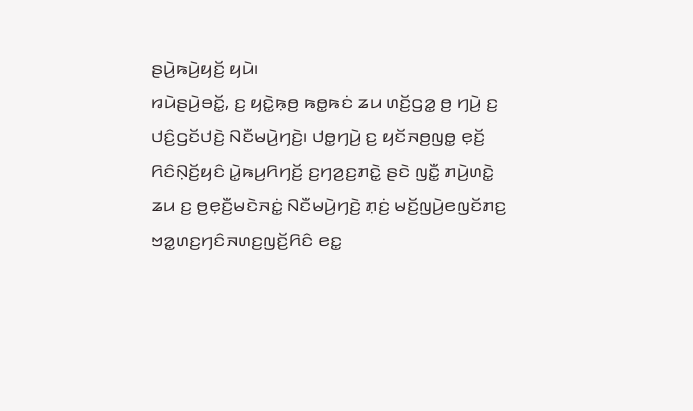ꤔꤣꤧ꤬ꤒꤣꤧ꤬ꤟꤢꤩ꤬ ꤟꤣꤧ꤯
ꤙꤣꤧꤔꤣꤧ꤬ꤋꤢꤩ꤭, ꤢ꤬ ꤟꤢꤧ꤭ꤒ꤫ꤥ꤬ ꤒꤥ꤭ꤒꤢꤦ ꤘꤣ ꤛꤢꤩ꤬ꤞꤤ꤭ ꤥ꤬ ꤚꤣꤧ꤬ ꤢ꤬ ꤓꤢꤨ꤬ꤞꤢꤩꤓꤢꤧ꤬ ꤡꤢꤪꤗꤣꤧ꤬ꤚꤢꤧ꤬꤯ ꤓꤥ꤭ꤚꤣꤧ꤬ ꤢ꤬ ꤟꤢꤩꤏꤥ꤬ꤜꤥ꤭ ꤕ꤫ꤢꤩ꤬ ꤖꤢꤨꤡ꤫ꤢꤩ꤬ꤟꤢꤨ ꤣꤧ꤭ꤒꤣ꤬ꤖꤚꤢꤩ꤬ ꤢ꤬ꤚꤤ꤬ꤢ꤬ꤊꤢꤧ꤭ ꤔꤢꤧ ꤜꤢꤪ꤭ ꤊꤣꤧ꤬ꤛꤢꤧ꤭ ꤘꤣ ꤢ꤬ ꤥ꤬ꤕ꤫ꤢꤪ꤬ꤗꤢꤧꤏꤢꤦ꤭ ꤡꤢꤪꤗꤣꤧ꤬ꤚꤢꤧ꤬ ꤊ꤫ꤢꤦ꤬ ꤗꤢꤩ꤬ꤜꤣꤧ꤬ꤕꤜꤢꤩꤊꤢ꤬ ꤠꤤ꤭ꤛꤢ꤬ꤚꤢꤨꤏꤛꤢ꤬ꤜꤢꤩ꤬ꤖꤢꤨ ꤕꤢ꤭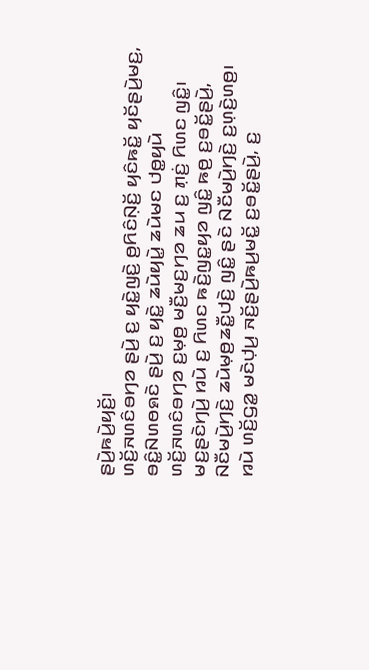ꤔꤣꤧ꤬ꤒꤣꤧ꤬ꤟꤢꤩ꤬꤯
ꤛꤢꤩ꤬ꤏꤛꤢꤨꤋꤚꤤ ꤔꤣꤧ꤬ ꤢ꤬ ꤟꤢꤧ꤭ꤜꤢꤧ꤬ ꤥ꤬ꤖꤢꤨꤡ꤫ꤢꤩ꤬ ꤟꤢꤨꤒꤢꤩ꤭ ꤟꤢꤩꤔꤣꤧ꤬ꤗꤢ꤬, ꤋꤢꤨ꤭ꤡꤛꤥꤎꤢꤧ ꤔꤣꤧ꤬ ꤢ꤬ ꤟꤢꤧ꤭ ꤘꤣꤧꤟꤣꤧ꤭ ꤘꤣꤧꤗꤢ ꤓꤥ꤭ꤟꤣꤧ ꤛꤢꤩ꤬ꤏꤛꤢꤨꤋꤚꤤ ꤢ꤬ꤗ꤫ꤥ꤬ ꤗꤢꤪ꤬ꤗꤢ꤬ꤚꤤ ꤘꤣ ꤢ꤬ ꤊ꤫ꤢꤦ꤬ ꤖꤛꤢ ꤜꤢꤨ꤭꤯ ꤗꤢ꤬ꤔꤢꤧꤚꤣꤧ꤬ ꤙꤣꤧ ꤢ꤬ ꤖꤛꤢ ꤒꤢꤧ꤬ꤜꤢ꤭ꤟꤤ ꤜꤢꤨ꤭ ꤒꤥ꤬ ꤢ꤬ꤋꤢꤩ꤭ꤔꤣꤧ꤬, ꤡꤢꤪꤗꤣꤧ꤬ꤚꤢꤧ꤬ ꤘꤣꤧꤗ꤫ꤥ꤬ꤘꤢꤪ꤭ꤓꤢꤧ꤬ ꤜꤢꤨ꤭ ꤔꤢꤧ ꤡꤢꤪꤗꤣꤧ꤬ꤚꤢꤧ꤬ ꤢ꤬ꤛ꤫ꤢꤧ꤬ꤛꤥ꤬꤯
ꤙꤣꤧ ꤛꤢꤩ꤬ꤞꤤ꤭ ꤗꤢꤧꤓ꤫ꤣ꤬ ꤏꤢꤩ꤬ꤔꤣꤧ꤬ꤒꤣ꤬ꤗꤢꤩ꤭ ꤢ꤬ꤋꤢꤩ꤭ꤔꤣꤧ꤬, ꤢ꤬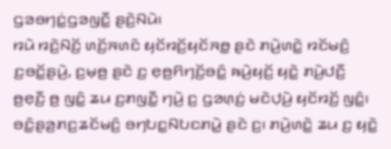ꤞꤤꤋꤚꤢꤦ꤭ꤞꤤꤜꤢꤪ꤭ ꤔꤢꤧ꤬ꤡꤣꤧ꤯
ꤙꤣꤧ ꤙꤢꤧ꤬ꤡꤢꤩ꤬ ꤛꤢꤩ꤬ꤏꤛꤢꤨ ꤟꤢꤩꤙꤢꤩ꤬ꤟꤢꤩꤏꤥ꤭ ꤔꤢꤧ ꤊꤣꤧ꤬ꤛꤢꤧ꤭ ꤙꤢꤩꤗꤢꤨ꤬ ꤢ꤬ꤋꤢꤩ꤭ꤔꤣꤧ꤬, ꤢ꤬ꤗ꤫ꤥ꤬ ꤔꤢꤧ ꤢ꤬ ꤕ꤫ꤥ꤬ꤖꤚꤢꤩ꤬ꤋꤢꤨ꤭ ꤒꤣꤧ꤬ꤟꤢꤩ꤬ ꤟꤢꤧ꤭ ꤊꤣꤧ꤬ꤓꤢꤪ꤬ ꤥ꤬ꤕ꤫ꤢꤪ꤬ ꤥ꤬ ꤜꤢꤨ꤭ ꤘꤣ ꤢ꤬ꤊꤜꤢꤪ꤭ ꤚꤣꤧ꤬ ꤢ꤬ ꤞꤤꤛ꤫ꤢꤦ꤬ ꤗꤢꤧꤓ꤫ꤣꤧ꤬ ꤟꤢꤩꤙꤢꤩ꤬ ꤜꤢꤨ꤭꤯
ꤋꤢꤨ꤭ꤔꤤ꤬ꤊꤢ꤬ꤘꤢꤩꤗꤢꤨ꤬ ꤋꤚꤝꤢ꤭ꤡꤝꤢꤊꤣꤧ꤭ ꤔꤢꤧ ꤢ꤬꤯ ꤊꤣꤧ꤬ꤛꤢꤧ꤭ ꤘꤣ ꤢ꤬ ꤟꤢꤧ꤭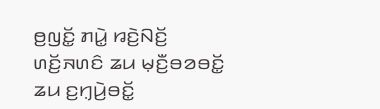ꤥ꤬ꤜꤢꤩ꤭ ꤊꤣꤧ꤭ ꤙꤢꤧ꤬ꤡꤢꤩ꤬ ꤛꤢꤩ꤬ꤏꤛꤢꤨ ꤘꤣ ꤗ꤫ꤢꤪ꤬ꤋꤤꤋꤢꤩ꤭ ꤘꤣ ꤢ꤬ꤚ꤫ꤣꤧ꤬ꤋꤢꤩ꤭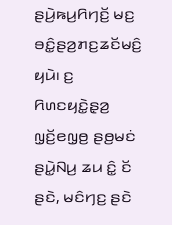ꤔꤣꤧ꤬ꤒꤣ꤬ꤖꤚꤢꤩ꤬ ꤗꤢ꤬ ꤋꤢꤨ꤭ꤔꤤ꤬ꤊꤢ꤬ꤘꤢꤩꤗꤢꤨ꤬ ꤟꤣꤧ꤯ ꤢ꤬ ꤖꤛꤢꤟꤢꤧ꤭ꤔ꤫ꤤ꤬ ꤜ꤫ꤢꤩ꤬ꤕꤜ꤫ꤥ꤬ ꤔꤥ꤬ꤗꤢꤦ ꤔꤣꤧ꤭ꤡꤣ꤬ ꤘꤣ ꤢꤨ꤭ ꤢꤩ ꤔꤢꤧ, ꤗꤢꤨꤚꤢ꤬ ꤔꤢꤧ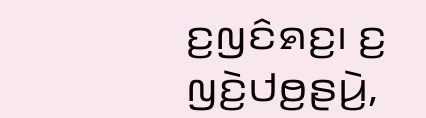ꤢ꤬ꤜꤢꤨꤎꤢ꤬꤯ ꤢ꤬ ꤜꤢꤧ꤬ꤓꤥ꤬ꤔꤣꤧ꤬,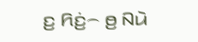ꤢ꤬ ꤖꤢꤦ꤬꤮ ꤥ꤬ ꤡꤣꤧ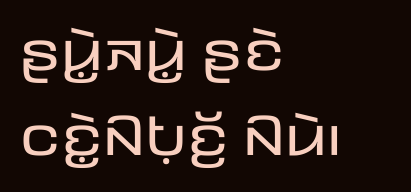ꤔꤣꤧ꤭ꤏꤣꤧ꤭ ꤔꤢꤧ ꤍꤢꤧ꤭ꤡꤝ꤫ꤢꤩ꤬ ꤡꤣꤧ꤯